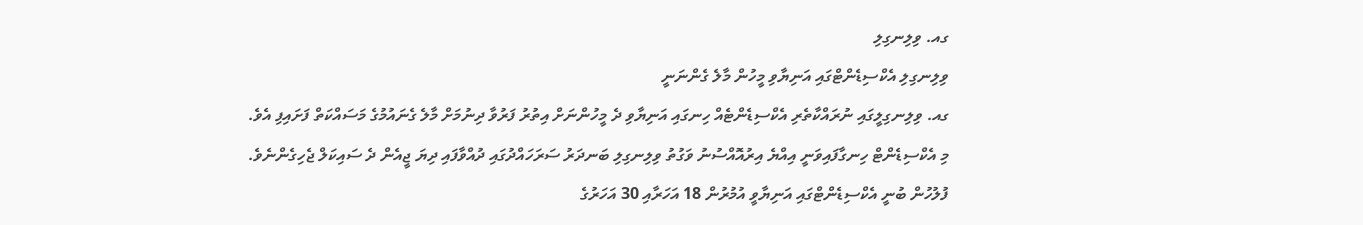ގއ. ވިލިނގިލި
ވިލިނގިލި އެކްސިޑެންޓްގައި އަނިޔާވި މީހުން މާލެ ގެންނަނީ
ގއ. ވިލިނގިލީގައި ނުރައްކާތެރި އެކްސިޑެންޓެއް ހިނގައި އަނިޔާވި ދެ މީހުންނަށް އިތުރު ފަރުވާ ދިނުމަށް މާލެ ގެނައުމުގެ މަސައްކަތް ފަށައިފި އެވެ.
މި އެކްސިޑެންޓް ހިނގާފައިވަނީ އިއްޔެ އިރުއޮއްސުނު ވަގުތު ވިލިނގިލި ބަނދަރު ސަރަހައްދުގައި ދުއްވާފައި ދިޔަ ޖީއެން ދެ ސައިކަލް ޖެހިގެންނެވެ.
ފުލުހުން ބުނީ އެކްސިޑެންޓްގައި އަނިޔާވީ އުމުރުން 18 އަހަރާއި 30 އަހަރުގެ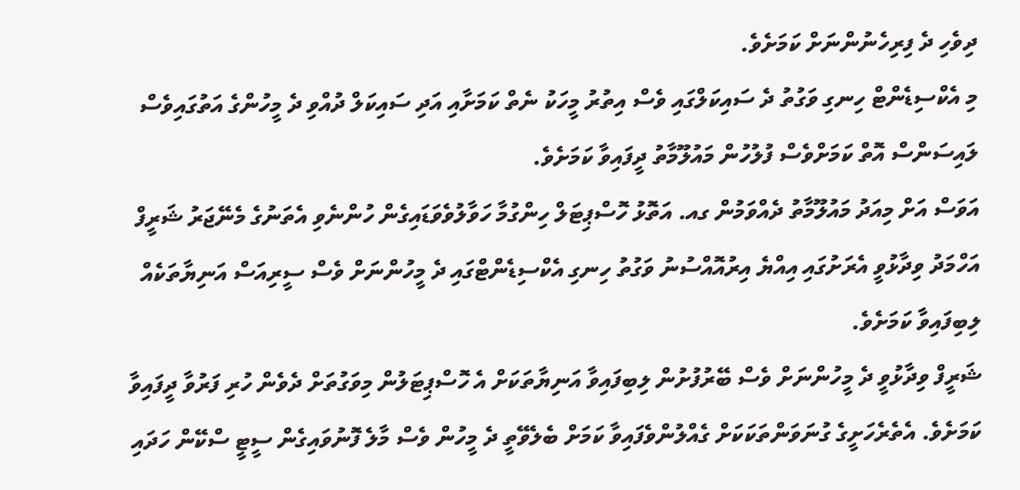ދިވެހި ދެ ފިރިހެނުންނަށް ކަމަށެވެ.
މި އެކްސިޑެންޓް ހިނގި ވަގުތު ދެ ސައިކަލްގައި ވެސް އިތުރު މީހަކު ނެތް ކަމަށާއި އަދި ސައިކަލް ދުއްވި ދެ މީހުންގެ އަތުގައިވެސް ލައިސަންސް އޮތް ކަމަށްވެސް ފުލުހުން މައުލޫމާތު ދީފައިވާ ކަމަށެވެ.
އަވަސް އަށް މިއަދު މައުލޫމާތު ދެއްވަމުން ގއ. އަތޮޅު ހޮސްޕިޓަލް ހިންގުމާ ހަވާލުވެވަޑައިގެން ހުންނެވި އެތަނުގެ މެނޭޖަރު ޝަރީފް އަހްމަދު ވިދާޅުވީ އެރަށުގައި އިއްޔެ އިރުއޮއްސުނު ވަގުތު ހިނގި އެކްސިޑެންޓްގައި ދެ މީހުންނަށް ވެސް ސީރިއަސް އަނިޔާތަކެއް ލިބިފައިވާ ކަމަށެވެ.
ޝަރީފް ވިދާޅުވީ ދެ މީހުންނަށް ވެސް ބޭރުފުށުން ލިބިފައިވާ އަނިޔާތަކަށް އެ ހޮސްޕިޓަލުން މިވަގުތަށް ދެވެން ހުރި ފަރުވާ ދީފައިވާ ކަމަށެވެ. އެތެރެހަށީގެ ގުނަވަންތަކަކަށް ގެއްލުންވެފައިވާ ކަމަށް ބެލެވޭތީ ދެ މީހުން ވެސް މާލެ ފޮނުވައިގެން ސީޓީ ސްކޭން ހަދައި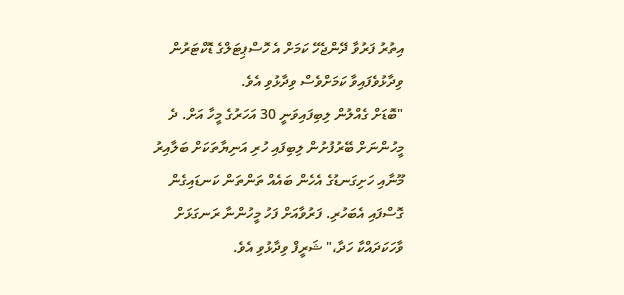އިތުރު ފަރުވާ ދޭންޖެހޭ ކަމަށް އެ ހޮސްޕިޓަލްގެ ޑޮކްޓަރުން ވިދާޅުވެފައިވާ ކަމަށްވެސް ވިދާޅުވި އެވެ.
"ބޮޑަށް ގެއްލުން ލިބިފައިވަނީ 30 އަހަރުގެ މީހާ އަށް. ދެ މީހުންނަށް ބޭރުފުށުން ލިބިފައި ހުރި އަނިޔާތަކަށް ބަލާއިރު މޫނާއި ހަށިގަނޑުގެ އެހެން ބައެއް ތަންތަން ކަނޑައިގެން ގޮސްފައި އެބަހުރި. ފަރުވާއަށް ފަހު މީހުންނާ ރަނގަޅަށް ވާހަކަދައްކާ ހަދާ،" ޝަރީފް ވިދާޅުވި އެވެ.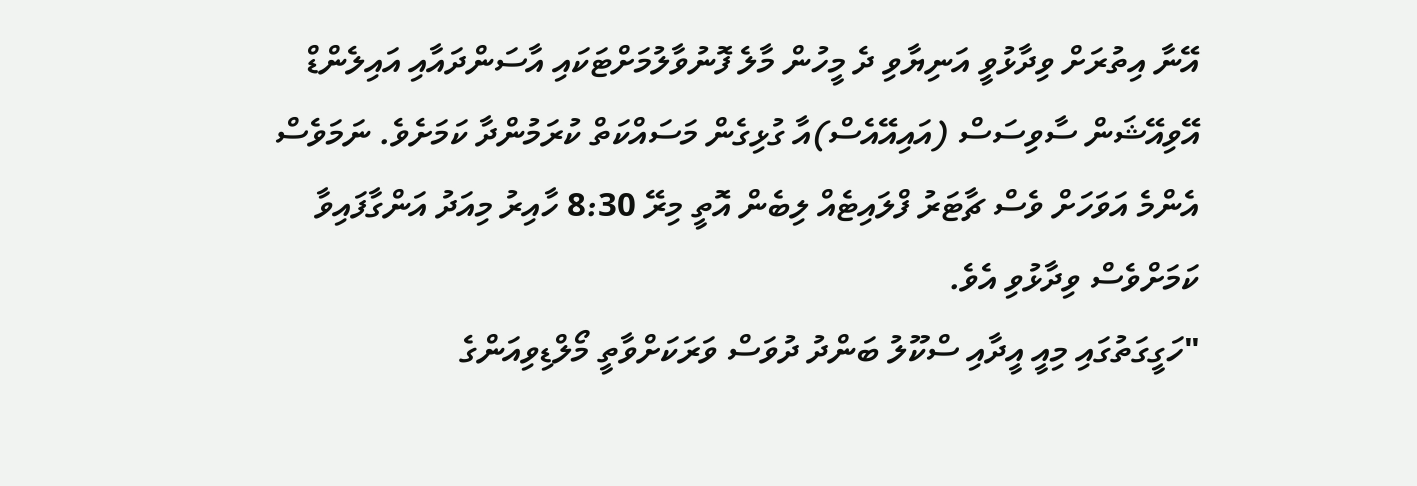އޭނާ އިތުރަށް ވިދާޅުވީ އަނިޔާވި ދެ މީހުން މާލެ ފޮނުވާލުމަށްޓަކައި އާސަންދައާއި އައިލެންޑް އޭވިއޭޝަން ސާވިސަސް (އައިއޭއެސް)އާ ގުޅިގެން މަސައްކަތް ކުރަމުންދާ ކަމަށެވެ. ނަމަވެސް އެންމެ އަވަހަށް ވެސް ޗާޓަރު ފްލައިޓެއް ލިބެން އޮތީ މިރޭ 8:30 ހާއިރު މިއަދު އަންގާފައިވާ ކަމަށްވެސް ވިދާޅުވި އެވެ.
"ހަގީގަތުގައި މިއީ އީދާއި ސްކޫލު ބަންދު ދުވަސް ވަރަކަށްވާތީ މޯލްޑިވިއަންގެ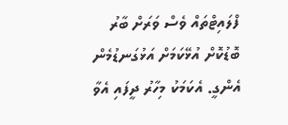ފްލައިޓްތައް ވެސް ވަރަށް ބާރު ބޮޑުކޮށް އުޅޭކަމަށް އަޅުގަނޑުމެން އެންގީ. އެކަމަކު މިހާރު ދީފައި އެވާ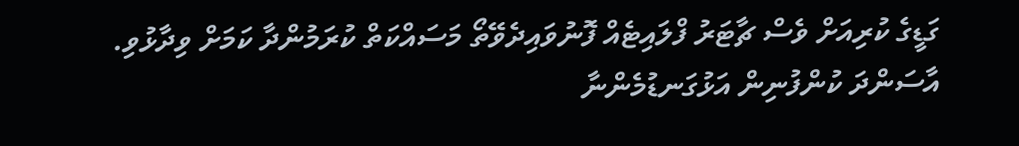ގަޑީގެ ކުރިއަށް ވެސް ޗާޓަރު ފްލައިޓެއް ފޮނުވައިދެވޭތޯ މަސައްކަތް ކުރަމުންދާ ކަމަށް ވިދާޅުވި. އާސަންދަ ކުންފުނިން އަޅުގަނޑުމެންނާ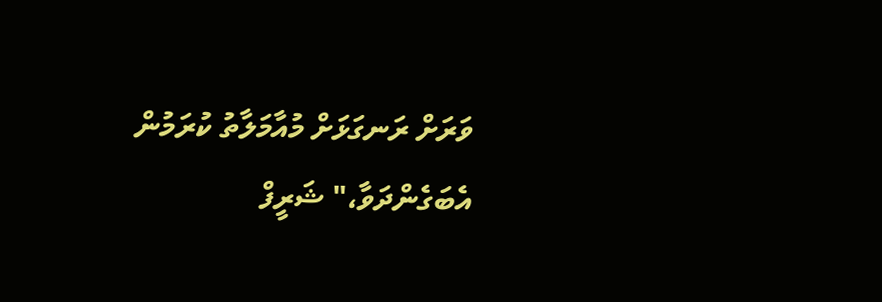ވަރަށް ރަނގަޅަށް މުއާމަލާތު ކުރަމުން އެބަގެންދަވާ،" ޝަރީފް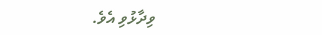ވިދާޅުވި އެވެ.